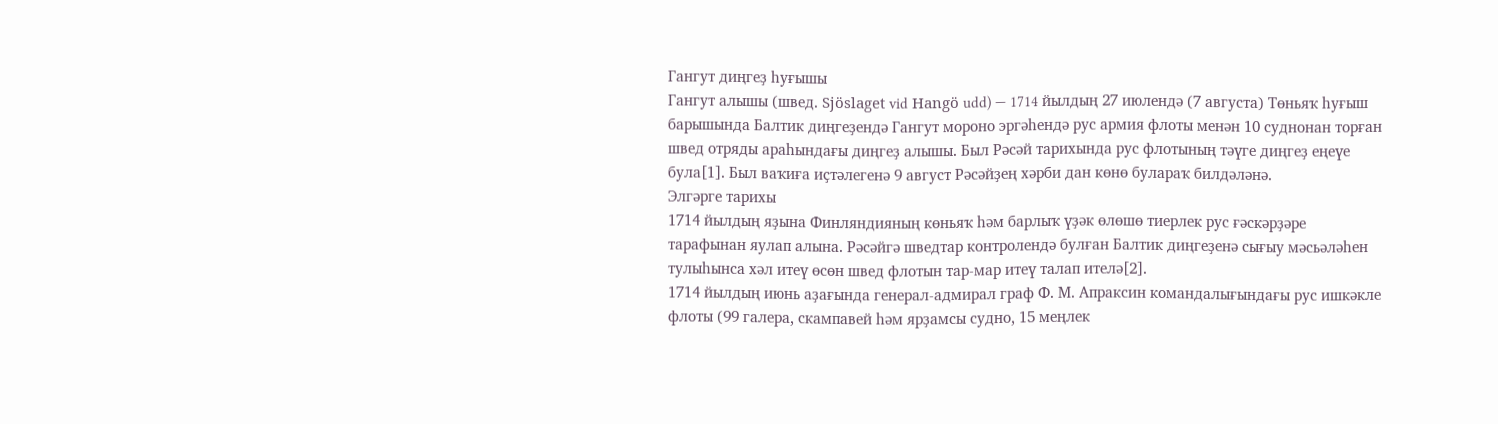Гангут диңгеҙ һуғышы
Гангут алышы (швед. Sjöslaget vid Hangö udd) — 1714 йылдың 27 июлендә (7 августа) Төньяҡ һуғыш барышында Балтик диңгеҙендә Гангут мороно эргәһендә рус армия флоты менән 10 суднонан торған швед отряды араһындағы диңгеҙ алышы. Был Рәсәй тарихында рус флотының тәүге диңгеҙ еңеүе була[1]. Был ваҡиға иҫтәлегенә 9 август Рәсәйҙең хәрби дан көнө булараҡ билдәләнә.
Элгәрге тарихы
1714 йылдың яҙына Финляндияның көньяҡ һәм барлыҡ үҙәк өлөшө тиерлек рус ғәскәрҙәре тарафынан яулап алына. Рәсәйгә шведтар контролендә булған Балтик диңгеҙенә сығыу мәсьәләһен тулыһынса хәл итеү өсөн швед флотын тар-мар итеү талап ителә[2].
1714 йылдың июнь аҙағында генерал-адмирал граф Ф. М. Апраксин командалығындағы рус ишкәкле флоты (99 галера, скампавей һәм ярҙамсы судно, 15 меңлек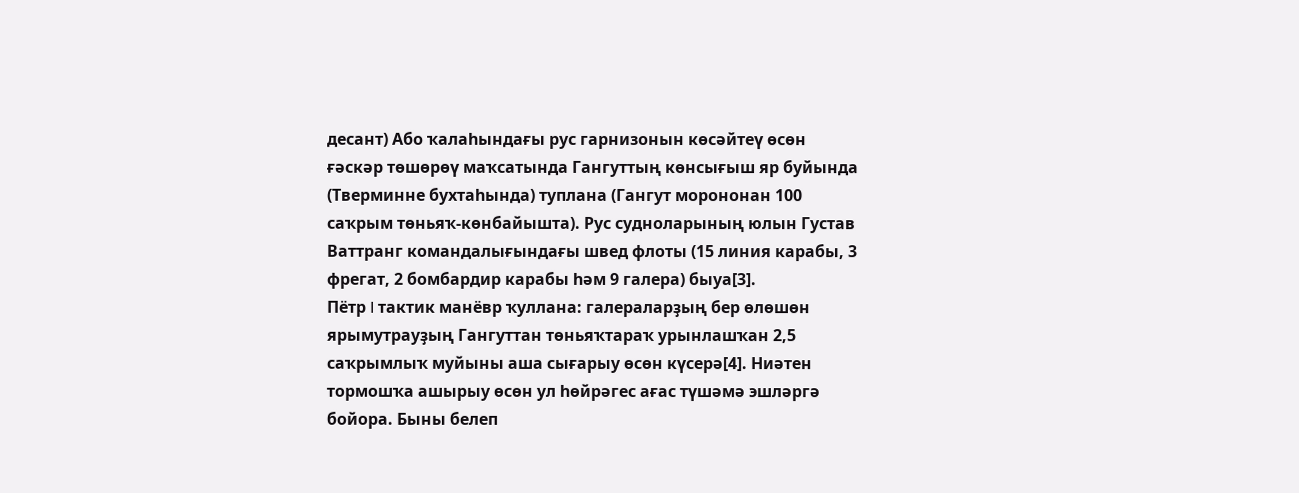десант) Або ҡалаһындағы рус гарнизонын көсәйтеү өсөн ғәскәр төшөрөү маҡсатында Гангуттың көнсығыш яр буйында (Тверминне бухтаһында) туплана (Гангут морононан 100 саҡрым төньяҡ-көнбайышта). Рус судноларының юлын Густав Ваттранг командалығындағы швед флоты (15 линия карабы, 3 фрегат, 2 бомбардир карабы һәм 9 галера) быуа[3].
Пётр I тактик манёвр ҡуллана: галераларҙың бер өлөшөн ярымутрауҙың Гангуттан төньяҡтараҡ урынлашҡан 2,5 саҡрымлыҡ муйыны аша сығарыу өсөн күсерә[4]. Ниәтен тормошҡа ашырыу өсөн ул һөйрәгес ағас түшәмә эшләргә бойора. Быны белеп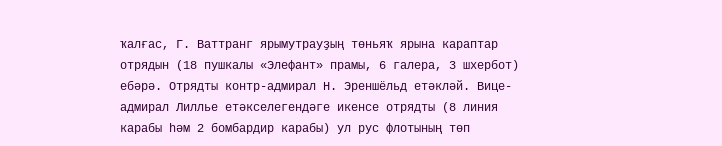ҡалғас, Г. Ваттранг ярымутрауҙың төньяҡ ярына караптар отрядын (18 пушкалы «Элефант» прамы, 6 галера, 3 шхербот) ебәрә. Отрядты контр-адмирал Н. Эреншёльд етәкләй. Вице-адмирал Лиллье етәкселегендәге икенсе отрядты (8 линия карабы һәм 2 бомбардир карабы) ул рус флотының төп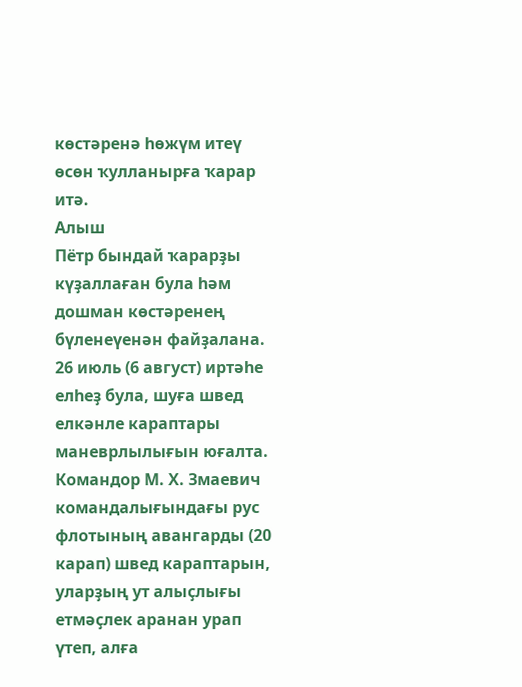көстәренә һөжүм итеү өсөн ҡулланырға ҡарар итә.
Алыш
Пётр бындай ҡарарҙы күҙаллаған була һәм дошман көстәренең бүленеүенән файҙалана. 26 июль (6 август) иртәһе елһеҙ була, шуға швед елкәнле караптары маневрлылығын юғалта. Командор М. Х. Змаевич командалығындағы рус флотының авангарды (20 карап) швед караптарын, уларҙың ут алыҫлығы етмәҫлек аранан урап үтеп, алға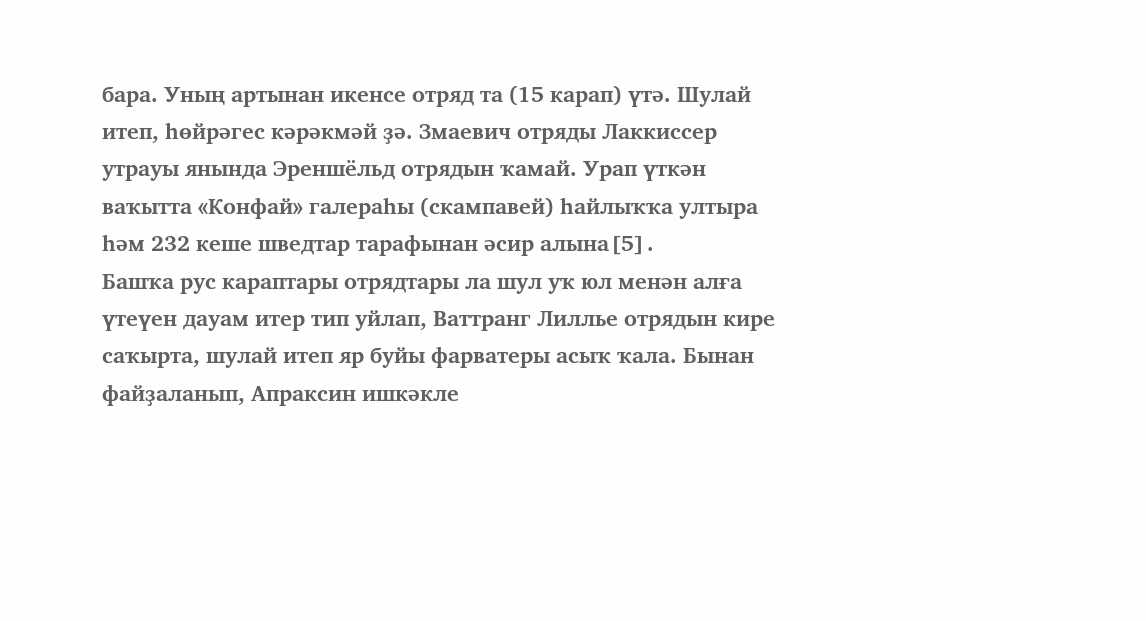бара. Уның артынан икенсе отряд та (15 карап) үтә. Шулай итеп, һөйрәгес кәрәкмәй ҙә. Змаевич отряды Лаккиссер утрауы янында Эреншёльд отрядын ҡамай. Урап үткән ваҡытта «Конфай» галераһы (скампавей) һайлыҡҡа ултыра һәм 232 кеше шведтар тарафынан әсир алына[5].
Башҡа рус караптары отрядтары ла шул уҡ юл менән алға үтеүен дауам итер тип уйлап, Ваттранг Лиллье отрядын кире саҡырта, шулай итеп яр буйы фарватеры асыҡ ҡала. Бынан файҙаланып, Апраксин ишкәкле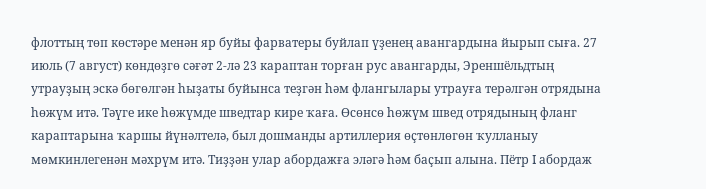флоттың төп көстәре менән яр буйы фарватеры буйлап үҙенең авангардына йырып сыға. 27 июль (7 август) көндөҙгө сәғәт 2-лә 23 караптан торған рус авангарды, Эреншёльдтың утрауҙың эскә бөгөлгән һыҙаты буйынса теҙгән һәм флангылары утрауға терәлгән отрядына һөжүм итә. Тәүге ике һөжүмде шведтар кире ҡаға. Өсөнсө һөжүм швед отрядының фланг караптарына ҡаршы йүнәлтелә, был дошманды артиллерия өҫтөнлөгөн ҡулланыу мөмкинлегенән мәхрүм итә. Тиҙҙән улар абордажға эләгә һәм баҫып алына. Пётр I абордаж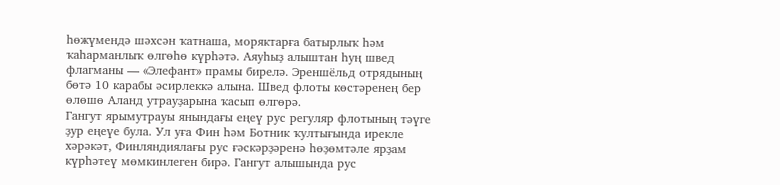һөжүмендә шәхсән ҡатнаша, моряктарға батырлыҡ һәм ҡаһарманлыҡ өлгөһө күрһәтә. Аяуһыҙ алыштан һуң швед флагманы — «Элефант» прамы бирелә. Эреншёльд отрядының бөтә 10 карабы әсирлеккә алына. Швед флоты көстәренең бер өлөшө Аланд утрауҙарына ҡасып өлгөрә.
Гангут ярымутрауы янындағы еңеү рус регуляр флотының тәүге ҙур еңеүе була. Ул уға Фин һәм Ботник ҡултығында ирекле хәрәкәт, Финляндиялағы рус ғәскәрҙәренә һөҙөмтәле ярҙам күрһәтеү мөмкинлеген бирә. Гангут алышында рус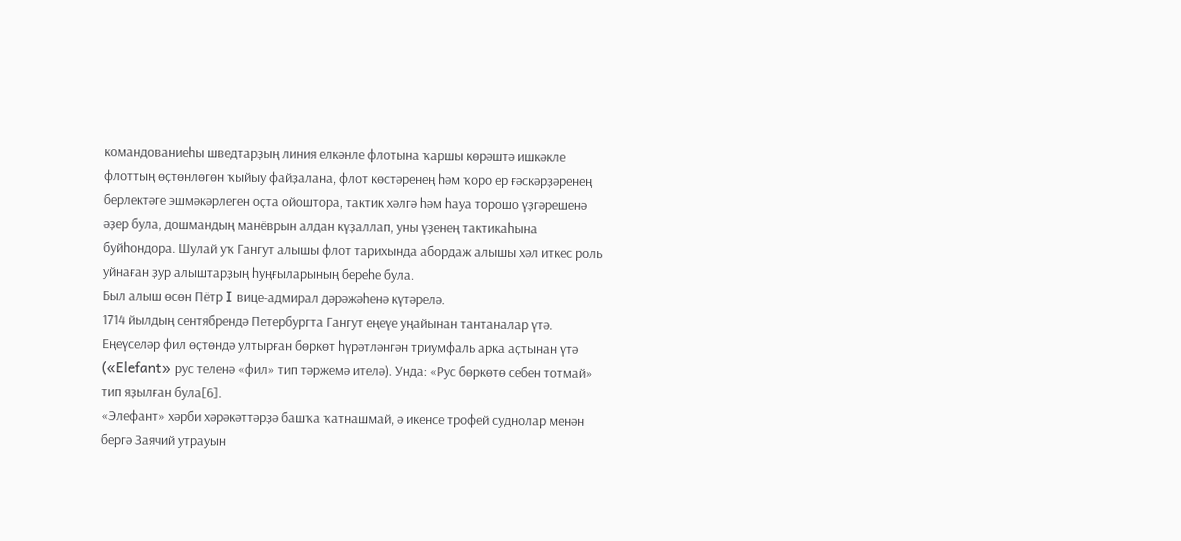командованиеһы шведтарҙың линия елкәнле флотына ҡаршы көрәштә ишкәкле флоттың өҫтөнлөгөн ҡыйыу файҙалана, флот көстәренең һәм ҡоро ер ғәскәрҙәренең берлектәге эшмәкәрлеген оҫта ойоштора, тактик хәлгә һәм һауа торошо үҙгәрешенә әҙер була, дошмандың манёврын алдан күҙаллап, уны үҙенең тактикаһына буйһондора. Шулай уҡ Гангут алышы флот тарихында абордаж алышы хәл иткес роль уйнаған ҙур алыштарҙың һуңғыларының береһе була.
Был алыш өсөн Пётр I вице-адмирал дәрәжәһенә күтәрелә.
1714 йылдың сентябрендә Петербургта Гангут еңеүе уңайынан тантаналар үтә. Еңеүселәр фил өҫтөндә ултырған бөркөт һүрәтләнгән триумфаль арка аҫтынан үтә («Elefant» рус теленә «фил» тип тәржемә ителә). Унда: «Рус бөркөтө себен тотмай» тип яҙылған була[6].
«Элефант» хәрби хәрәкәттәрҙә башҡа ҡатнашмай, ә икенсе трофей суднолар менән бергә Заячий утрауын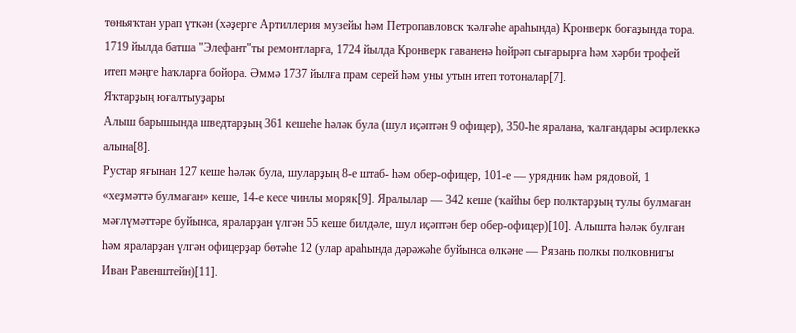төньяҡтан урап үткән (хәҙерге Артиллерия музейы һәм Петропавловск ҡәлғәһе араһында) Кронверк боғаҙында тора. 1719 йылда батша "Элефант"ты ремонтларға, 1724 йылда Кронверк гаваненә һөйрәп сығарырға һәм хәрби трофей итеп мәңге һаҡларға бойора. Әммә 1737 йылға прам серей һәм уны утын итеп тотоналар[7].
Яҡтарҙың юғалтыуҙары
Алыш барышында шведтарҙың 361 кешеһе һәләк була (шул иҫәптән 9 офицер), 350-һе яралана, ҡалғандары әсирлеккә алына[8].
Рустар яғынан 127 кеше һәләк була, шуларҙың 8-е штаб- һәм обер-офицер, 101-е — урядник һәм рядовой, 1 «хеҙмәттә булмаған» кеше, 14-е кесе чинлы моряк[9]. Яралылар — 342 кеше (ҡайһы бер полктарҙың тулы булмаған мәғлүмәттәре буйынса, яраларҙан үлгән 55 кеше билдәле, шул иҫәптән бер обер-офицер)[10]. Алышта һәләк булған һәм яраларҙан үлгән офицерҙар бөтәһе 12 (улар араһында дәрәжәһе буйынса өлкәне — Рязань полкы полковнигы Иван Равенштейн)[11].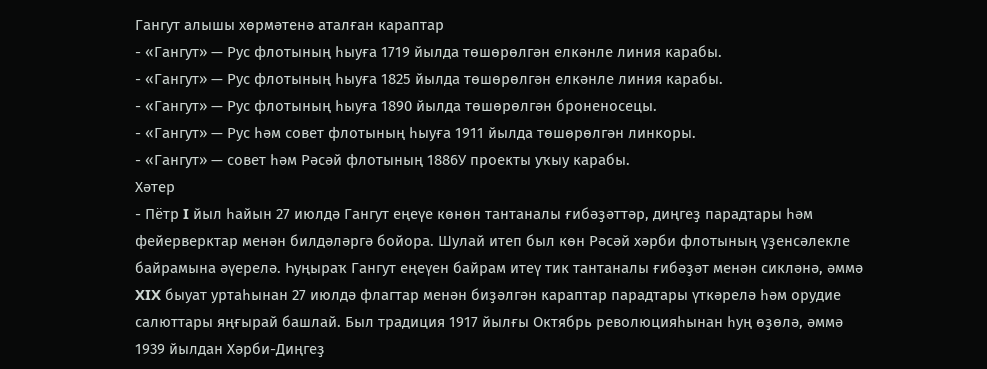Гангут алышы хөрмәтенә аталған караптар
- «Гангут» — Рус флотының һыуға 1719 йылда төшөрөлгән елкәнле линия карабы.
- «Гангут» — Рус флотының һыуға 1825 йылда төшөрөлгән елкәнле линия карабы.
- «Гангут» — Рус флотының һыуға 1890 йылда төшөрөлгән броненосецы.
- «Гангут» — Рус һәм совет флотының һыуға 1911 йылда төшөрөлгән линкоры.
- «Гангут» — совет һәм Рәсәй флотының 1886У проекты уҡыу карабы.
Хәтер
- Пётр I йыл һайын 27 июлдә Гангут еңеүе көнөн тантаналы ғибәҙәттәр, диңгеҙ парадтары һәм фейерверктар менән билдәләргә бойора. Шулай итеп был көн Рәсәй хәрби флотының үҙенсәлекле байрамына әүерелә. Һуңыраҡ Гангут еңеүен байрам итеү тик тантаналы ғибәҙәт менән сикләнә, әммә XIX быуат уртаһынан 27 июлдә флагтар менән биҙәлгән караптар парадтары үткәрелә һәм орудие салюттары яңғырай башлай. Был традиция 1917 йылғы Октябрь революцияһынан һуң өҙөлә, әммә 1939 йылдан Хәрби-Диңгеҙ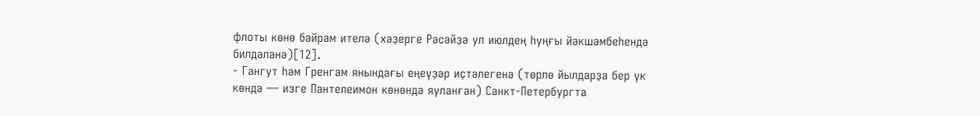флоты көнө байрам ителә (хәҙерге Рәсәйҙә ул июлдең һуңғы йәкшәмбеһендә билдәләнә)[12].
- Гангут һәм Гренгам янындағы еңеүҙәр иҫтәлегенә (төрлө йылдарҙа бер үк көндә — изге Пантелеимон көнөндә яуланған) Санкт-Петербургта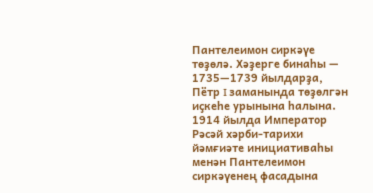Пантелеимон сиркәүе төҙөлә. Хәҙерге бинаһы — 1735—1739 йылдарҙа, Пётр I заманында төҙөлгән иҫкеһе урынына һалына. 1914 йылда Император Рәсәй хәрби-тарихи йәмғиәте инициативаһы менән Пантелеимон сиркәүенең фасадына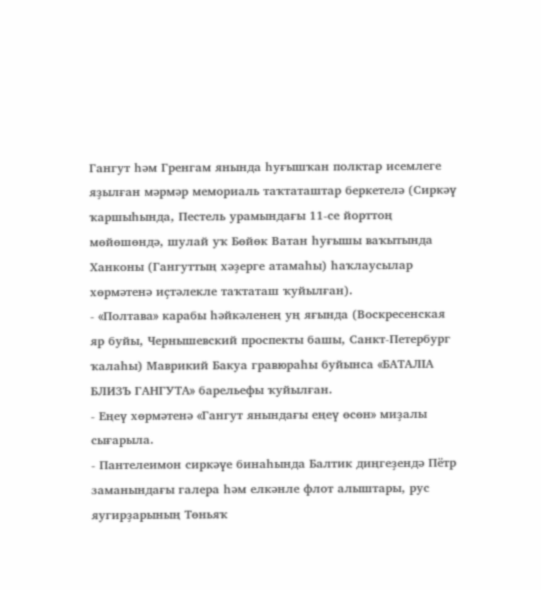Гангут һәм Гренгам янында һуғышҡан полктар исемлеге яҙылған мәрмәр мемориаль таҡтаташтар беркетелә (Сиркәү ҡаршыһында, Пестель урамындағы 11-се йорттоң мөйөшөндә, шулай уҡ Бөйөк Ватан һуғышы ваҡытында Ханконы (Гангуттың хәҙерге атамаһы) һаҡлаусылар хөрмәтенә иҫтәлекле таҡтаташ ҡуйылған).
- «Полтава» карабы һәйкәленең уң яғында (Воскресенская яр буйы, Чернышевский проспекты башы, Санкт-Петербург ҡалаһы) Маврикий Бакуа гравюраһы буйынса «БАТАЛІА БЛИЗЪ ГАНГУТА» барельефы ҡуйылған.
- Еңеү хөрмәтенә «Гангут янындағы еңеү өсөн» миҙалы сығарыла.
- Пантелеимон сиркәүе бинаһында Балтик диңгеҙендә Пётр заманындағы галера һәм елкәнле флот алыштары, рус яугирҙарының Төньяҡ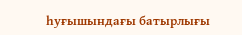һуғышындағы батырлығы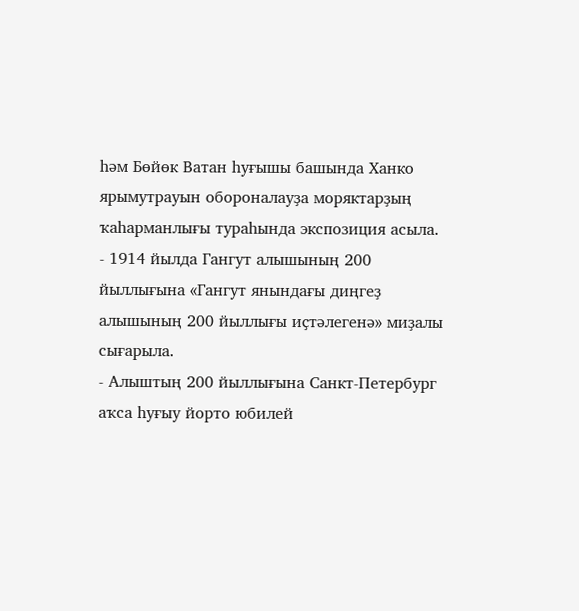һәм Бөйөк Ватан һуғышы башында Ханко ярымутрауын обороналауҙа моряктарҙың ҡаһарманлығы тураһында экспозиция асыла.
- 1914 йылда Гангут алышының 200 йыллығына «Гангут янындағы диңгеҙ алышының 200 йыллығы иҫтәлегенә» миҙалы сығарыла.
- Алыштың 200 йыллығына Санкт-Петербург аҡса һуғыу йорто юбилей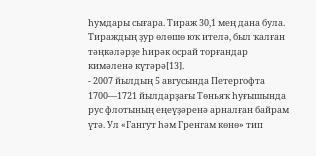һумдары сығара. Тираж 30,1 мең дана була. Тираждың ҙур өлөшө юҡ ителә, был ҡалған тәңкәләрҙе һирәк осрай торғандар кимәленә күтәрә[13].
- 2007 йылдың 5 авгусында Петергофта 1700—1721 йылдарҙағы Төньяҡ һуғышында рус флотының еңеүҙәренә арналған байрам үтә. Ул «Гангут һәм Гренгам көнө» тип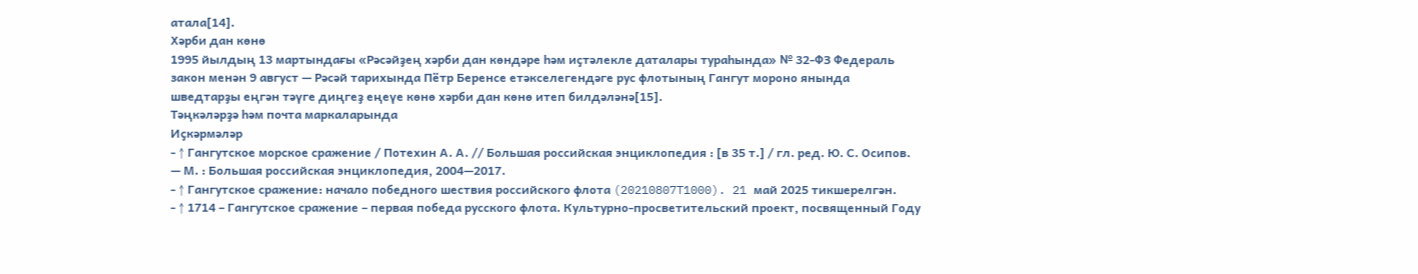атала[14].
Хәрби дан көнө
1995 йылдың 13 мартындағы «Рәсәйҙең хәрби дан көндәре һәм иҫтәлекле даталары тураһында» № 32-ФЗ Федераль закон менән 9 август — Рәсәй тарихында Пётр Беренсе етәкселегендәге рус флотының Гангут мороно янында шведтарҙы еңгән тәүге диңгеҙ еңеүе көнө хәрби дан көнө итеп билдәләнә[15].
Тәңкәләрҙә һәм почта маркаларында
Иҫкәрмәләр
- ↑ Гангутское морское сражение / Потехин А. А. // Большая российская энциклопедия : [в 35 т.] / гл. ред. Ю. С. Осипов. — М. : Большая российская энциклопедия, 2004—2017.
- ↑ Гангутское сражение: начало победного шествия российского флота (20210807T1000). 21 май 2025 тикшерелгән.
- ↑ 1714 – Гангутское сражение – первая победа русского флота. Культурно-просветительский проект, посвященный Году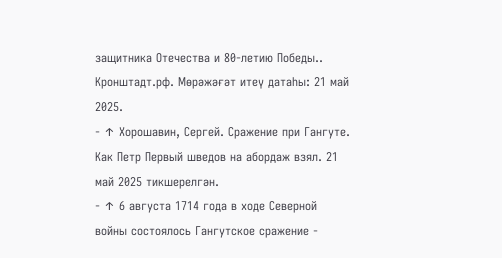защитника Отечества и 80-летию Победы.. Кронштадт.рф. Мөрәжәғәт итеү датаһы: 21 май 2025.
- ↑ Хорошавин, Сергей. Сражение при Гангуте. Как Петр Первый шведов на абордаж взял. 21 май 2025 тикшерелгән.
- ↑ 6 августа 1714 года в ходе Северной войны состоялось Гангутское сражение -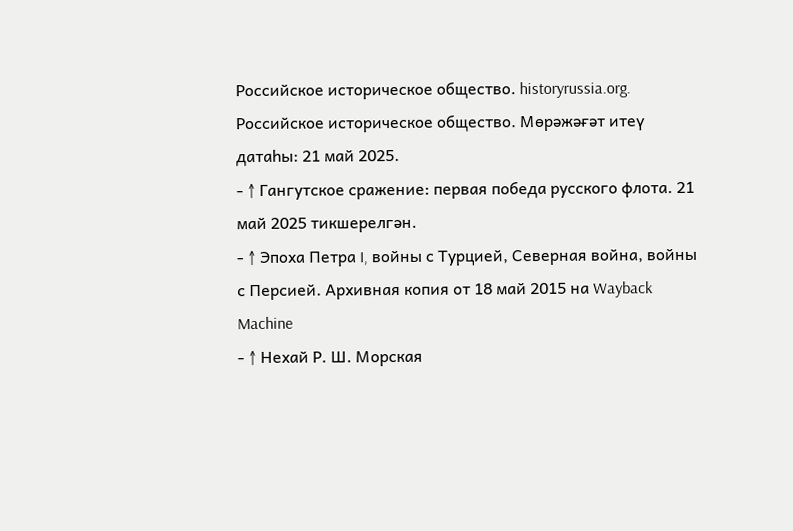Российское историческое общество. historyrussia.org. Российское историческое общество. Мөрәжәғәт итеү датаһы: 21 май 2025.
- ↑ Гангутское сражение: первая победа русского флота. 21 май 2025 тикшерелгән.
- ↑ Эпоха Петра I, войны с Турцией, Северная война, войны с Персией. Архивная копия от 18 май 2015 на Wayback Machine
- ↑ Нехай Р. Ш. Морская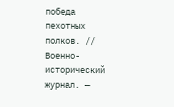победа пехотных полков. // Военно-исторический журнал. —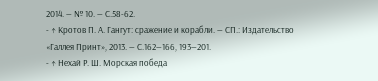2014. — № 10. — С.58-62.
- ↑ Кротов П. А. Гангут: сражение и корабли. — СП.: Издательство «Галлея Принт», 2013. — С.162—166, 193—201.
- ↑ Нехай Р. Ш. Морская победа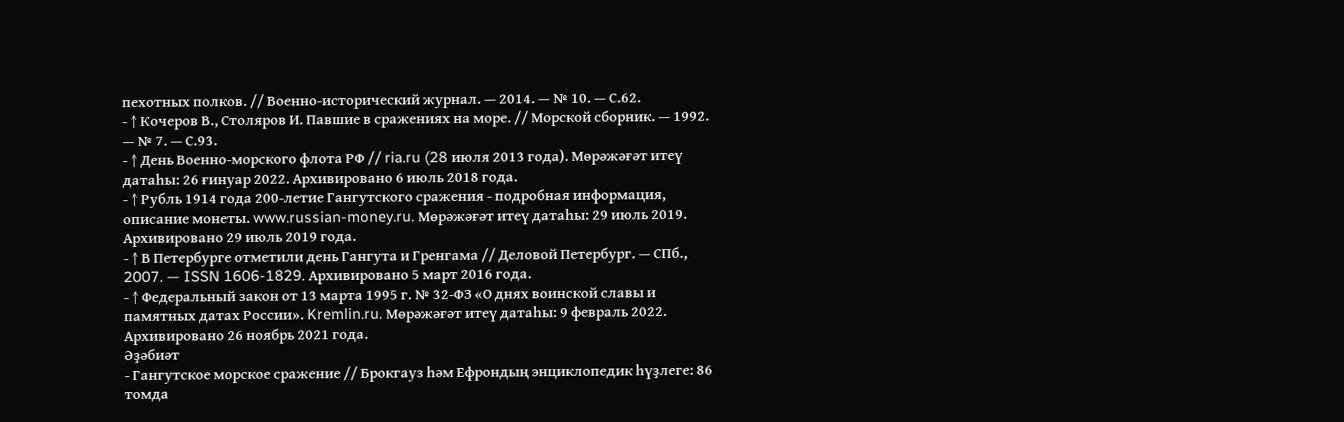пехотных полков. // Военно-исторический журнал. — 2014. — № 10. — С.62.
- ↑ Кочеров В., Столяров И. Павшие в сражениях на море. // Морской сборник. — 1992. — № 7. — С.93.
- ↑ День Военно-морского флота РФ // ria.ru (28 июля 2013 года). Мөрәжәғәт итеү датаһы: 26 ғинуар 2022. Архивировано 6 июль 2018 года.
- ↑ Рубль 1914 года 200-летие Гангутского сражения - подробная информация, описание монеты. www.russian-money.ru. Мөрәжәғәт итеү датаһы: 29 июль 2019. Архивировано 29 июль 2019 года.
- ↑ В Петербурге отметили день Гангута и Гренгама // Деловой Петербург. — СПб., 2007. — ISSN 1606-1829. Архивировано 5 март 2016 года.
- ↑ Федеральный закон от 13 марта 1995 г. № 32-ФЗ «О днях воинской славы и памятных датах России». Kremlin.ru. Мөрәжәғәт итеү датаһы: 9 февраль 2022. Архивировано 26 ноябрь 2021 года.
Әҙәбиәт
- Гангутское морское сражение // Брокгауз һәм Ефрондың энциклопедик һүҙлеге: 86 томда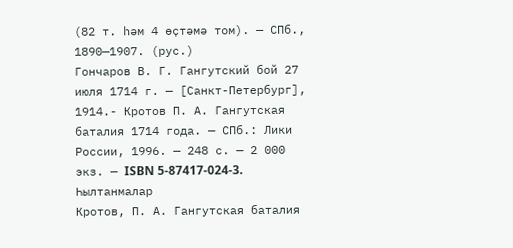(82 т. һәм 4 өҫтәмә том). — СПб., 1890—1907. (рус.)
Гончаров В. Г. Гангутский бой 27 июля 1714 г. — [Санкт-Петербург], 1914.- Кротов П. А. Гангутская баталия 1714 года. — СПб.: Лики России, 1996. — 248 с. — 2 000 экз. — ISBN 5-87417-024-3.
Һылтанмалар
Кротов, П. А. Гангутская баталия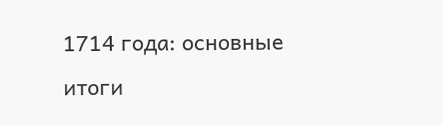1714 года: основные итоги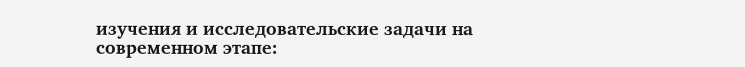изучения и исследовательские задачи на современном этапе: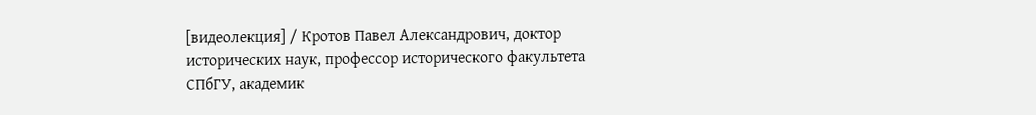[видеолекция] / Кротов Павел Александрович, доктор исторических наук, профессор исторического факультета СПбГУ, академик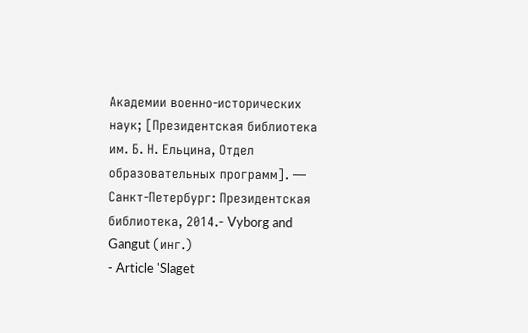Академии военно-исторических наук; [Президентская библиотека им. Б. Н. Ельцина, Отдел образовательных программ]. — Санкт-Петербург: Президентская библиотека, 2014.- Vyborg and Gangut (инг.)
- Article 'Slaget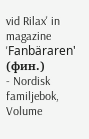vid Rilax' in magazine 'Fanbäraren' (фин.)
- Nordisk familjebok, Volume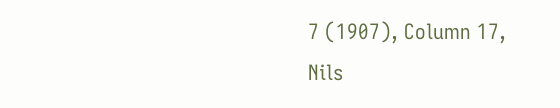7 (1907), Column 17, Nils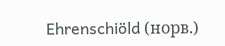Ehrenschiöld (норв.)